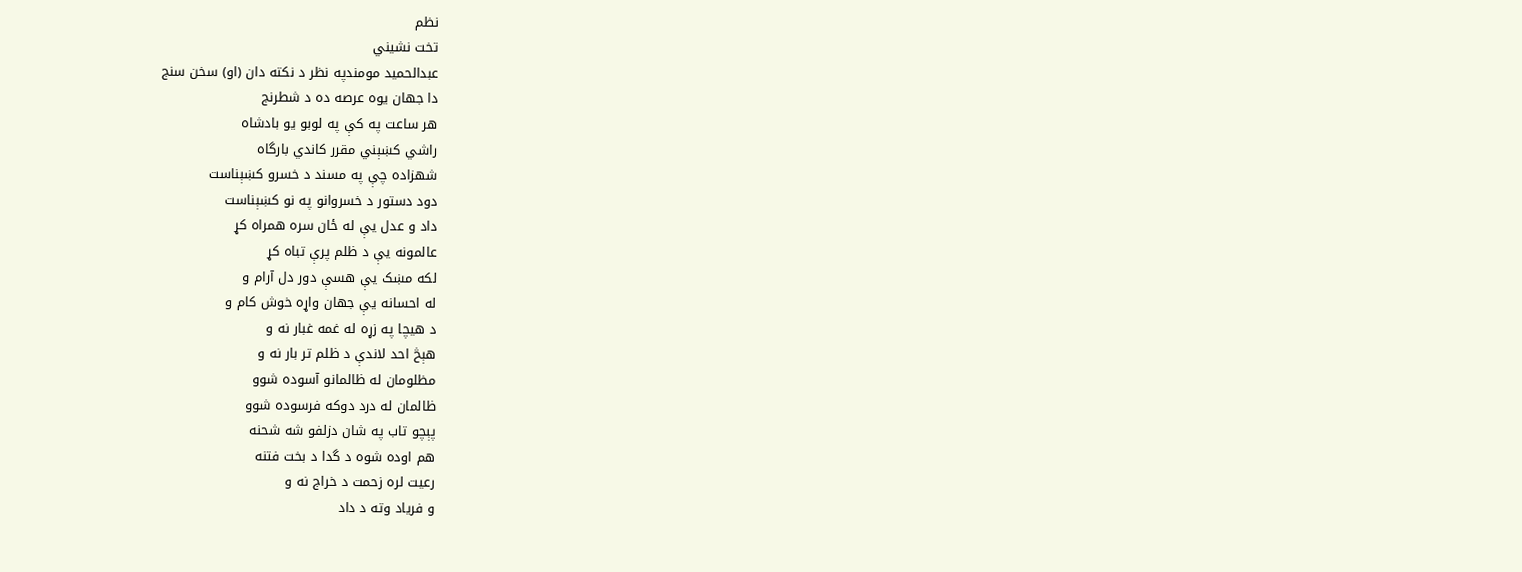نظم
تخت نشيني
عبدالحمید مومندپه نظر د نکته دان (او) سخن سنج
دا جهان يوه عرصه ده د شطرنج
هر ساعت په کې په لوبو يو بادشاه
راشي کښېني مقرر کاندي بارگاه
شهزاده چې په مسند د خسرو کښېناست
دود دستور د خسروانو په نو کښېناست
داد و عدل يې له ځان سره همراه کړ
عالمونه يې د ظلم پرې تباه کړ
لکه مښک يې هسې دور دل آرام و
له احسانه يې جهان واړه خوش کام و
د هيچا په زړه له غمه غبار نه و
هېڅ احد لاندې د ظلم تر بار نه و
مظلومان له ظالمانو آسوده شوو
ظالمان له درد دوکه فرسوده شوو
پېچو تاب په شان دزلفو شه شحنه
هم اوده شوه د گدا د بخت فتنه
رعيت لره زحمت د خراج نه و
و فرياد وته د داد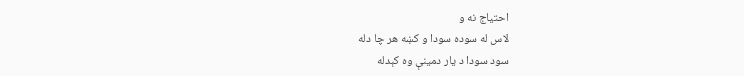احتياج نه و
لاس له سوده سودا و کښه هر چا دله
سود سودا د يار دمينې وه کېدله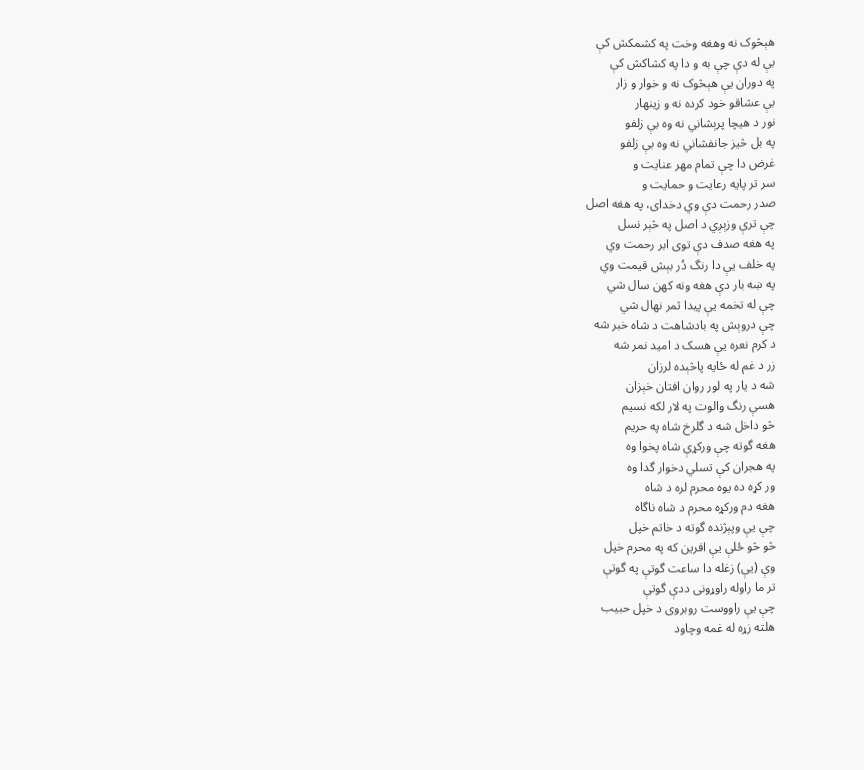هېڅوک نه وهغه وخت په کشمکش کې
بې له دې چې به و دا په کشاکش کې
په دوران يې هېڅوک نه و خوار و زار
بې عشاقو خود کرده نه و زينهار
نور د هيچا پرېشاني نه وه بې زلفو
په بل څيز جانفشاني نه وه بې زلفو
غرض دا چې تمام مهر عنايت و
سر تر پايه رعايت و حمايت و
صدر رحمت دې وي دخدای، په هغه اصل
چې ترې وزېږي د اصل په څېر نسل
په هغه صدف دې توی ابر رحمت وي
په خلف يې دا رنگ دُر بېش قيمت وي
په ښه بار دې هغه ونه کهن سال شي
چې له تخمه يې پيدا ثمر نهال شي
چې دروېش په بادشاهت د شاه خبر شه
د کرم نعره يې هسک د اميد نمر شه
زر د غم له ځايه پاڅېده لرزان
شه د يار په لور روان افتان خېزان
هسې رنگ والوت په لار لکه نسيم
څو داخل شه د گلرخ شاه په حريم
هغه گوته چې ورکړې شاه پخوا وه
په هجران کې تسلي دخوار گدا وه
ور کړه ده يوه محرم لره د شاه
هغه دم ورکړه محرم د شاه ناگاه
چې يې وپېژنده گوته د خاتم خپل
څو څو ځلې يې افرين که په محرم خپل
وې (يې) زغله دا ساعت گوتې په گوتې
تر ما راوله راوړونی ددې گوتې
چې يې راووست روبروی د خپل حبيب
هلته زړه له غمه وچاود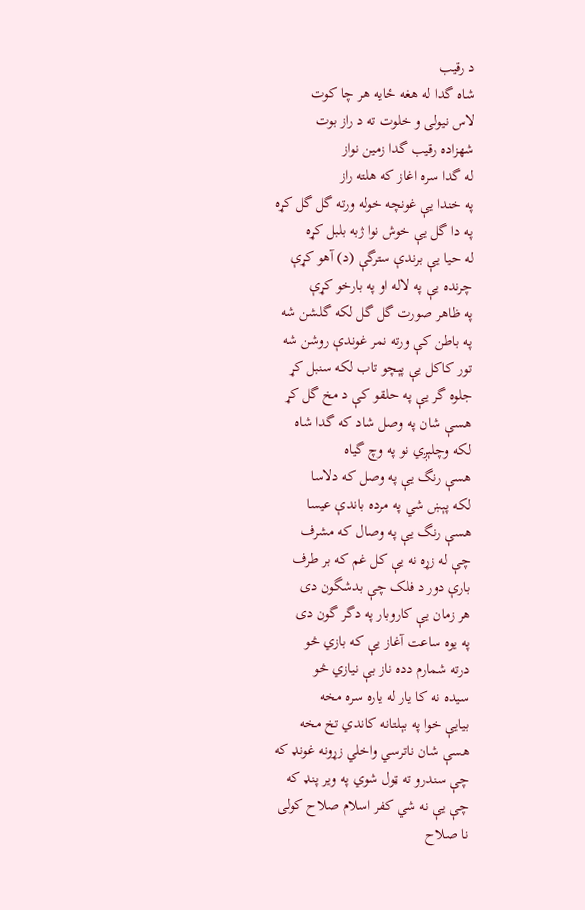د رقيب
شاه گدا له هغه ځايه هر چا کوت
لاس نيولی و خلوت ته د راز بوت
شهزاده رقيب گدا زمين نواز
له گدا سره اغاز که هلته راز
په خندا يې غونچه خوله ورته گل گل کړه
په دا گل يې خوش نوا ژبه بلبل کړه
له حيا يې برندې سترگې (د) آهو کړې
چرنده يې په لاله او په بارخو کړې
په ظاهر صورت گل گل لکه گلشن شه
په باطن کې ورته نمر غوندې روشن شه
تور کاکل يې پېچو تاب لکه سنبل کړ
جلوه گر يې په حلقو کې د مخ گل کړ
هسې شان په وصل شاد که گدا شاه
لکه وچلېږي نو په وچ گياه
هسې رنگ يې په وصل که دلاسا
لکه پېښ شي په مرده باندې عيسا
هسې رنگ يې په وصال که مشرف
چې له زړه نه يې کل غم که بر طرف
بارې دور د فلک چې بدشگون دی
هر زمان يې کاروبار په دگر گون دی
په يوه ساعت آغاز يې که بازي څو
درته شمارم دده ناز بې نيازي څو
سيده نه کا يار له ياره سره مخه
بيايې خوا په بېلتانه کاندي تخ مخه
هسې شان ناترسي واخلي زړونه غونډ که
چې سندرو ته ټول شوي په وير پنډ که
چې يې نه شي کفر اسلام صلاح کولی
نا صلاح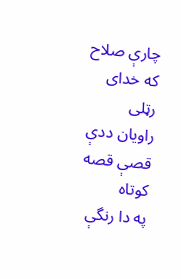چارې صلاح که خدای رټلی
راويان ددې قصې قصه کوتاه
په دا رنگې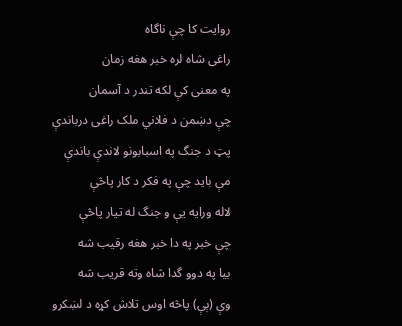روايت کا چې ناگاه
راغی شاه لره خبر هغه زمان
په معنی کې لکه تندر د آسمان
چې دښمن د فلاني ملک راغی درباندې
پټ د جنگ په اسبابونو لاندې باندې
مې بايد چې په فکر د کار پاڅې
لاله ورايه يې و جنگ له تيار پاڅې
چې خبر په دا خبر هغه رقيب شه
بيا په دوو گدا شاه وته قريب شه
وې (ېې) پاڅه اوس تلاش کړه د لښکرو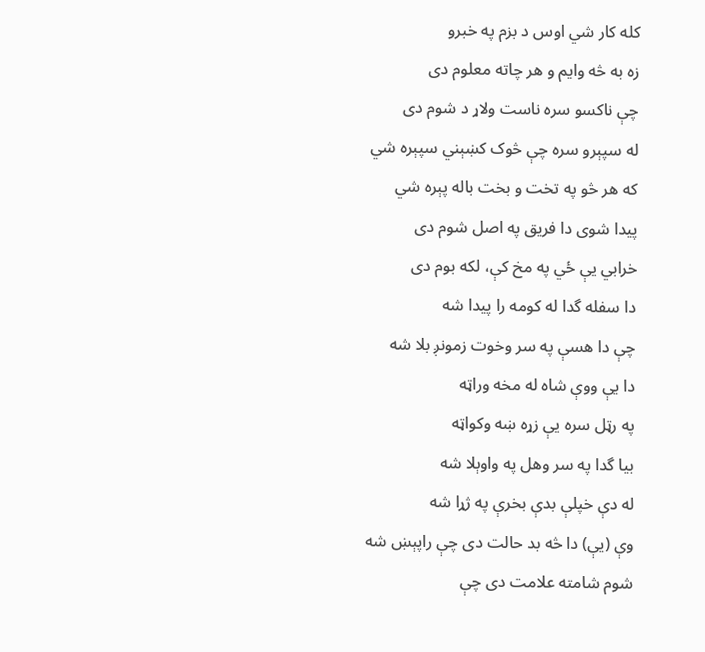کله کار شي اوس د بزم په خبرو
زه به څه وايم و هر چاته معلوم دی
چې ناکسو سره ناست ولاړ د شوم دی
له سپېرو سره چې څوک کښېني سپېره شي
که هر څو په تخت و بخت باله پېره شي
پيدا شوی دا فريق په اصل شوم دی
خرابي يې ځي په مخ کې، لکه بوم دی
دا سفله گدا له کومه را پيدا شه
چې دا هسې په سر وخوت زمونږ بلا شه
دا يې ووې شاه له مخه وراټه
په رټل سره يې زړه ښه وکواټه
بيا گدا په سر وهل په واوېلا شه
له دې خپلې بدې بخرې په ژړا شه
وې (يې) دا څه بد حالت دی چې راپېښ شه
شوم شامته علامت دی چې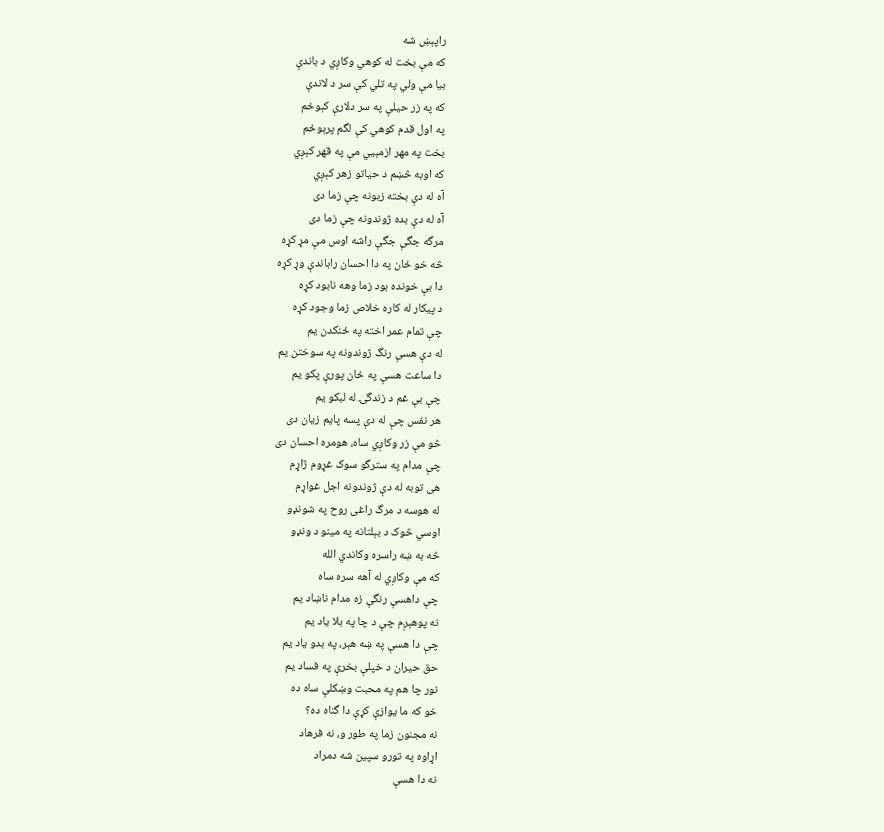راپېښ شه
که مې بخت له کوهي وکاږي د باندې
بيا مې ولي په تلي کې سر د لاندې
که په زر حيلې په سر دلارې کېوځم
په اول قدم کوهي کې لگم پرېوځم
بخت په مهر ازمېيي مې په قهر کېږي
که اوبه څښم د حياتو زهر کېږي
آه له دې بخته زبونه چې زما دی
آه له دې بده ژوندونه چې زما دی
مرگه جگې جگې راشه اوس مې مړ کړه
څه خو ځان په دا احسان راباندې وړ کړه
دا بې خونده بود زما وهه نابود کړه
د پيکار له کاره خلاص زما وجود کړه
چې تمام عمر اخته په ځنکدن يم
له دې هسې رنگ ژوندونه په سوختن يم
دا ساعت هسې په ځان پورې پکو يم
چې بې غم د زندگۍ له لبکو يم
هر نفس چې له دې پسه پايم زيان دی
څو مې زر وکاږي ساه، هومره احسان دی
چې مدام په سترگو سوک غړوم ژاړم
هی توبه له دې ژوندونه اجل غواړم
له هوسه د مرگ راغی روح په شونډو
اوسي څوک د بېلتانه په مينو د ونډو
څه به ښه راسره وکاندي الله
که مې وکاږي له آهه سره ساه
چې داهسې رنگې زه مدام ناښاد يم
نه پوهېږم چې د چا په بلا ياد يم
چې دا هسې په ښه هېر، په بدو ياد يم
حق حيران د خپلې بخرې په فساد يم
نور چا هم په محبت وښکلې ساه ده
خو که ما يوازې کړې دا گناه ده؟
نه مجنون زما په طور و، نه فرهاد
اړاوه په تورو سپين شه دمراد
نه دا هسې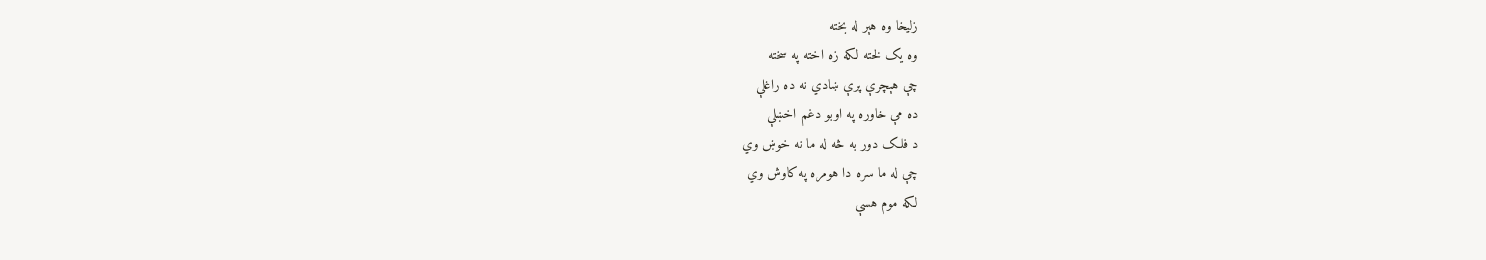زليخا وه هېر له بخته
وه يک لخته لکه زه اخته په سخته
چې هېچرې پرې ښادي نه ده راغلې
ده مې خاوره په اوبو دغم اخښلې
د فلک دور به څه له ما نه خوښ وي
چې له ما سره دا هومره په کاوش وي
لکه موم هسې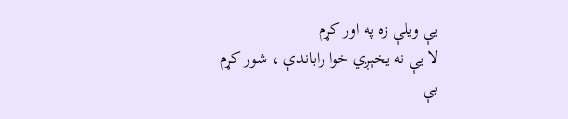يې ويلې زه په اور کړم
لا يې نه يخېږي خوا راباندې ، شور کړم
بې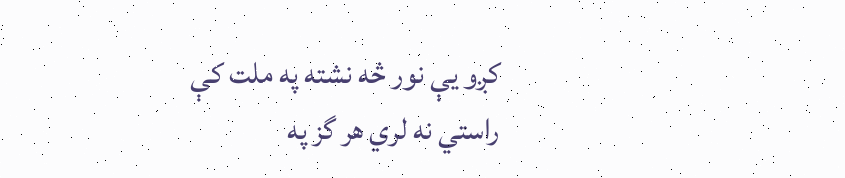کږو يې نور څه نشته په ملت کې
راستي نه لري هر گز په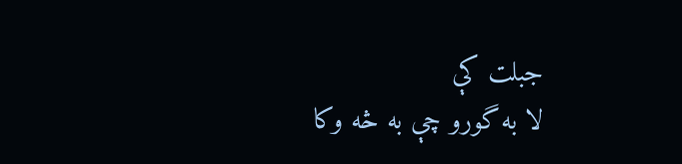جبلت کې
لا به گورو چې به څه وکا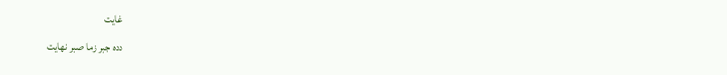غايت
دده جبر زما صبر نهايت